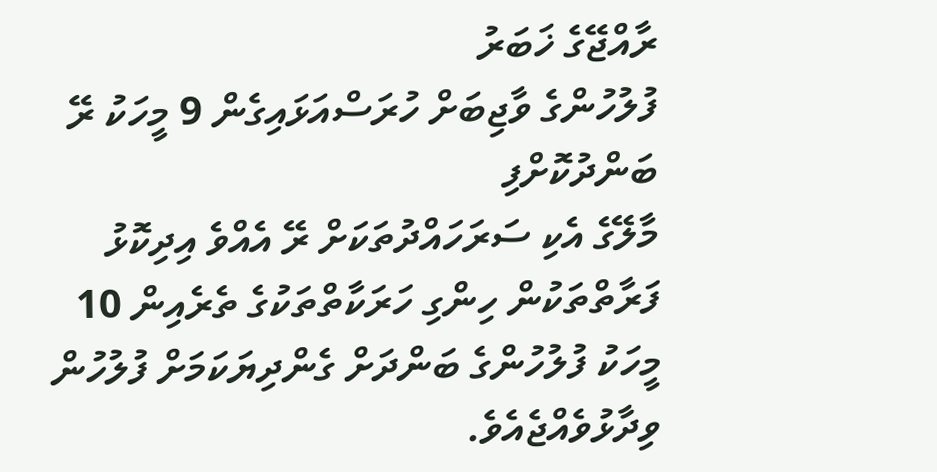ރާއްޖޭގެ ޚަބަރު
ފުލުހުންގެ ވާޖިބަށް ހުރަސްއަޅައިގެން 9 މީހަކު ރޭ ބަންދުކޮށްފި
މާލޭގެ އެކި ސަރަހައްދުތަކަށް ރޭ އެއްވެ އިދިކޮޅު ފަރާތްތަކުން ހިންގި ހަރަކާތްތަކުގެ ތެރެއިން 10 މީހަކު ފުލުހުންގެ ބަންދަށް ގެންދިޔަކަމަށް ފުލުހުން ވިދާޅުވެއްޖެއެވެ.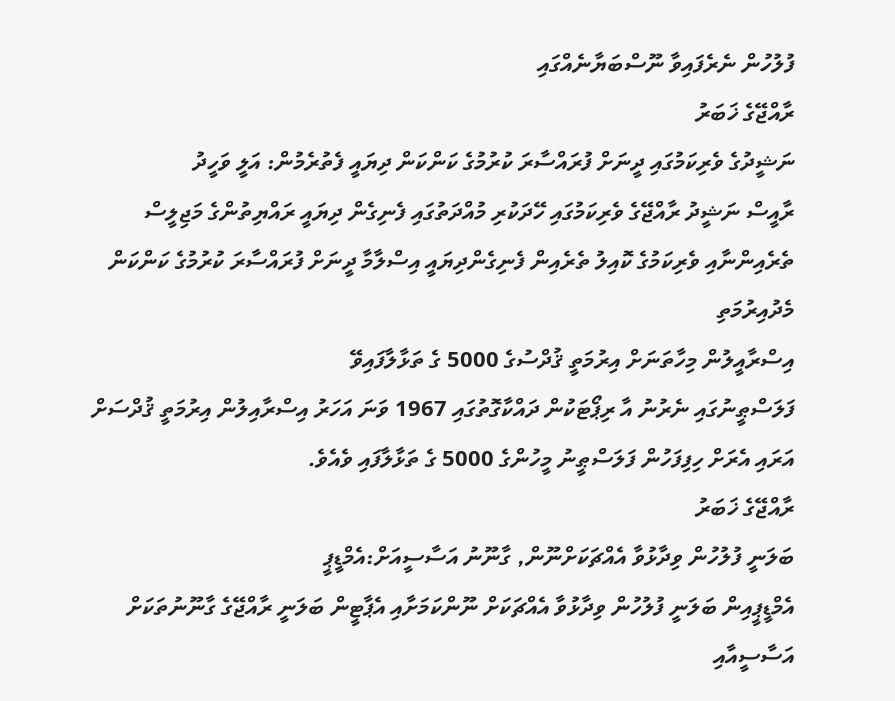ފުލުހުން ނެރެފައިވާ ނޫސްބަޔާނެއްގައި
ރާއްޖޭގެ ޚަބަރު
ނަޝީދުގެ ވެރިކަމުގައި ދީނަށް ފުރައްސާރަ ކުރުމުގެ ކަންކަން ދިޔައީ ފެތުރެމުން: އަލީ ވަހީދު
ރާއީސް ނަޝީދު ރާއްޖޭގެ ވެރިކަމުގައި ހޭދަކުރި މުއްދަތުގައި ފެނިގެން ދިޔައީ ރައްޔިތުންގެ މަޖިލީސް ތެރެއިންނާއި ވެރިކަމުގެ ކޮއިލު ތެރެއިން ފެނިގެންދިޔައީ އިސްލާމާ ދީނަށް ފުރައްސާރަ ކުރުމުގެ ކަންކަން
މެދުއިރުމަތި
އިސްރާއީލުން މިހާތަނަށް އިރުމަތީ ޤުދްސުގެ 5000 ގެ ތަޅާލާފައިވޭ
ފަލަސްޠީނުގައި ނެރުނު އާ ރިޕޯޓަކުން ދައްކާގޮތުގައި 1967 ވަނަ އަހަރު އިސްރާއިލުން އިރުމަތީ ޤުދްސަށް އަރައި އެރަށް ހިފިފަހުން ފަލަސްޠީނު މީހުންގެ 5000 ގެ ތަޅާލާފައި ވެއެވެ.
ރާއްޖޭގެ ޚަބަރު
ބަލަނީ ފުލުހުން ވިދާޅުވާ އެއްޗަކަށްނޫން, ގާނޫނު އަސާސީއަށް:އެމްޑީޕީ
އެމްޑީޕީއިން ބަލަނީ ފުލުހުން ވިދާޅުވާ އެއްޗަކަށް ނޫންކަމަށާއި އެޕާޓީން ބަލަނީ ރާއްޖޭގެ ގާނޫނުތަކަށް އަސާސީއާއި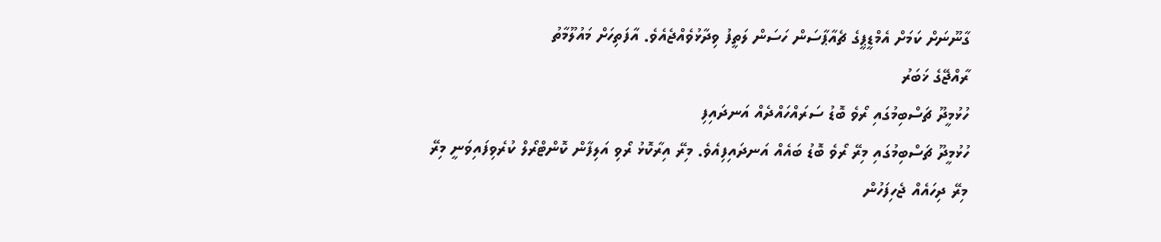ގާނޫނަށް ކަމަށް އެމްޑީޕީގެ ޗެއާޕާސަން ހަސަން ލަތީފު ވިދާޅުވެއްޖެއެވެ. އާފަތިހަށް މައުލޫމާތު
ރާއްޖޭގެ ޚަބަރު
ހުޅުމީދޫ ޗަސްބިމުގައި ރޯވެ ބޮޑު ސަރައްހައްދެއް އަނދައިފި
ހުޅުމީދޫ ޗަސްބިމުގައި މިރޭ ރޯވެ ބޮޑު ބައެއް އަނދައިފިއެވެ. މިރޭ އިރާކޮޅު ރޯވި އަލިފާން ކޮންޓްރޯލް ކުރެވިފައިވަނީ މިރޭ މިރޭ ދިހައެއް ޖެހިފަހުން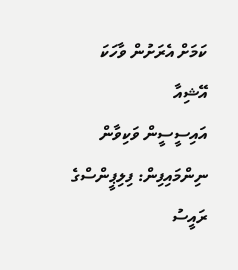ކަމަށް އެރަށުން ވާހަކަ
އޭޝިއާ
އައިސީސީން ވަކިވާން ނިންމައިފިން: ފިލިޕީންސްގެ ރައީސު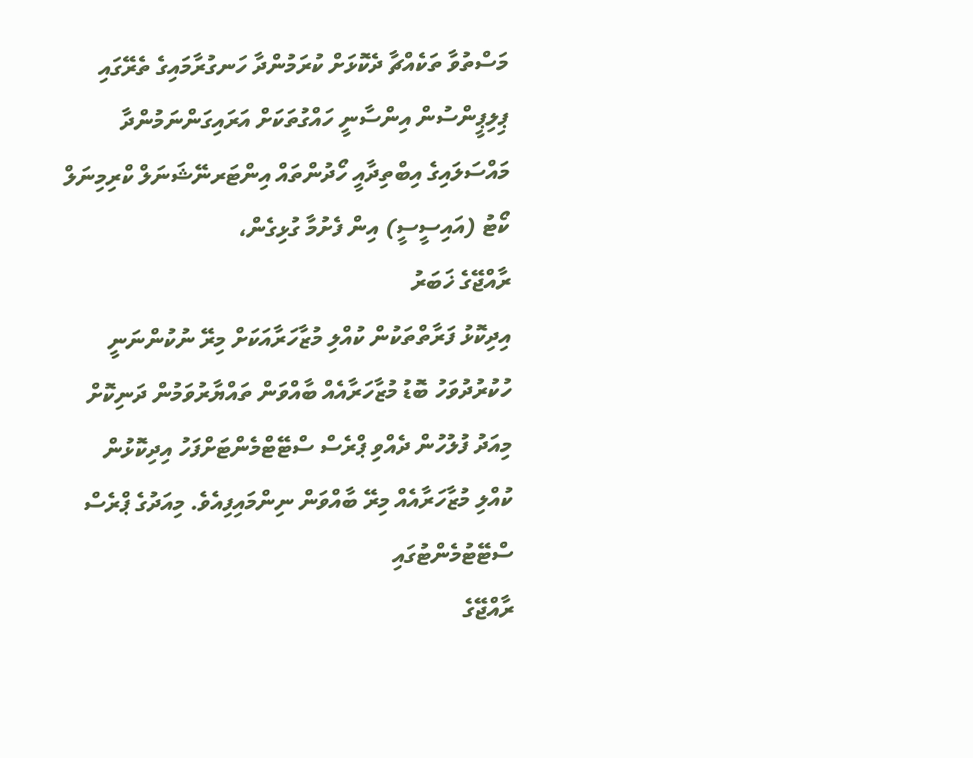މަސްތުވާ ތަކެއްޗާ ދެކޮޅަށް ކުރަމުންދާ ހަނގުރާމައިގެ ތެރޭގައި ޕިލިޕީންސުން އިންސާނީ ހައްގުތަކަށް އަރައިގަންނަމުންދާ މައްސަލައިގެ އިބްތިދާއީ ހޯދުންތައް އިންޓަރނޭޝަނަލް ކްރިމިނަލް ކޯޓު (އައިސީސީ) އިން ފެށުމާ ގުޅިގެން،
ރާއްޖޭގެ ޚަބަރު
އިދިކޮޅު ފަރާތްތަކުން ކުއްލި މުޒާހަރާއަކަށް މިރޭ ނުކުންނަނީ
ހުކުރުދުވަހު ބޮޑު މުޒާހަރާއެއް ބާއްވަން ތައްޔާރުވަމުން ދަނިކޮށް މިއަދު ފުލުހުން ދެއްވި ޕްރެސް ސްޓޭޓްމެންޓަށްފަހު އިދިކޮޅުން ކުއްލި މުޒާހަރާއެއް މިރޭ ބާއްވަން ނިންމައިފިއެވެ. މިއަދުގެ ޕްރެސް ސްޓޭޓުމެންޓުގައި
ރާއްޖޭގެ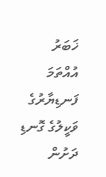ޚަބަރު
އުއްތަމަ ފަނޑިޔާރުގެ ވަކީލުގެ ގޮނޑި ދަށުން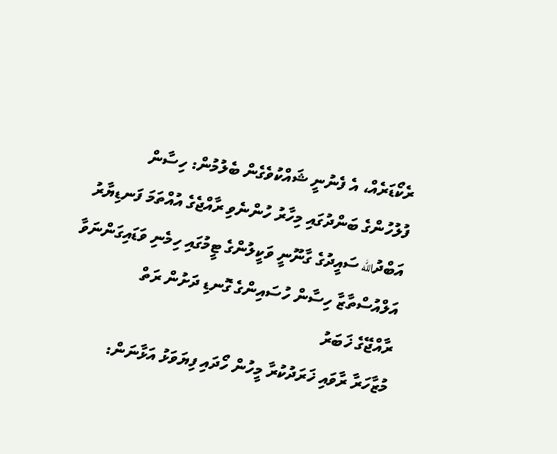ރެކޯޑަރެއް، އެ ފެނުނީ ޝައްކުވެގެން ބެލުމުން: ހިސާން
ފުލުހުންގެ ބަންދުގައި މިހާރު ހުންނެވި ރާއްޖެގެ އުއްތަމަ ފަނޑިޔާރު އަބްދުالله ސައީދުގެ ގާނޫނީ ވަކީލުންގެ ޓީމުގައި ހިމެނި ވަޑައިގަންނަވާ އަލްއުސްތާޒާ ހިސާން ހުސައިންގެ ގޮނޑި ދަށުން ރަތް
ރާއްޖޭގެ ޚަބަރު
މުޒާހަރާ ރާވައި ޚަރަދުކުރާ މީހުން ހޯދައި ފިޔަވަޅު އަޅާނަން: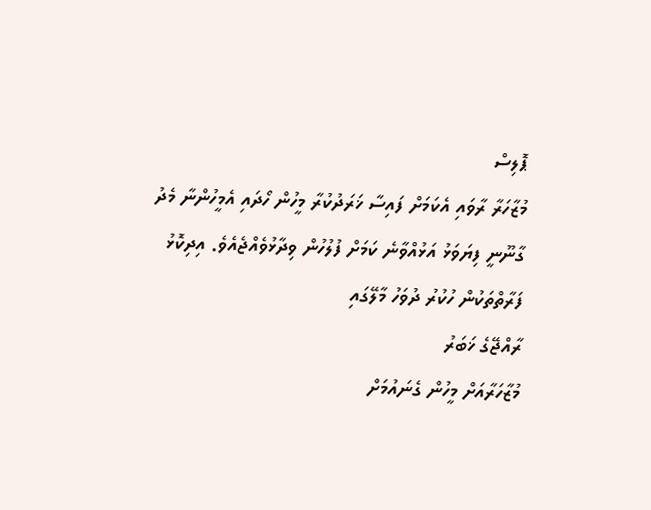ޕޮލިސް
މުޒާހަރާ ރާވައި އެކަމަށް ފައިސާ ޚަރަދުކުރާ މީހުން ހޯދައި އެމީހުންނާ މެދު ގާނޫނީ ފިޔަވަޅު އަޅުއްވާނެ ކަމަށް ފުލުހުން ވިދާޅުވެއްޖެއެވެ. އިދިކޮޅު ފަރާތްތަކުން ހުކުރު ދުވަހު މާލޭގައި
ރާއްޖޭގެ ޚަބަރު
މުޒާހަރާއަށް މީހުން ގެނައުމަށް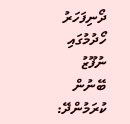ދޯނިފަހަރު ހޯދުމުގައި ނުފޫޒު ބޭނުން ކުރަމުންދޭ: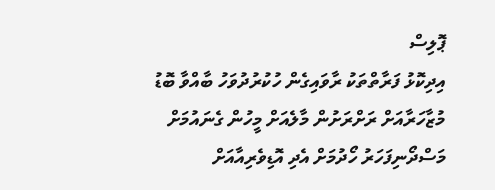ޕޮލިސް
އިދިކޮޅު ފަރާތްތަކު ރާވައިގެން ހުކުރުދުވަހު ބާއްވާ ބޮޑު މުޒާހަރާއަށް ރަށްރަށުން މާލެއަށް މީހުން ގެނައުމަށް މަސްދޯނިފަހަރު ހޯދުމަށް އެދި އޮޑިވެރިއާއަށް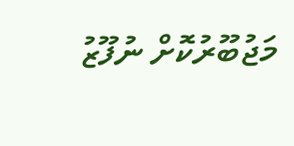މަޖުބޫރުކޮށް ނުފޫޒު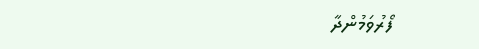ފޯރުވަމުންދާ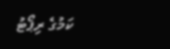ކަމުގެ ރިޕޯޓު